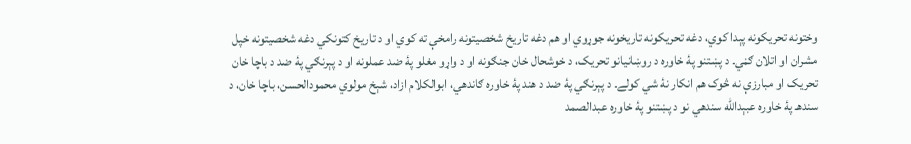وختونه تحريکونه پېدا کوي، دغه تحريکونه تاريخونه جوړوي او هم دغه تاريخ شخصيتونه رامخې ته کوي او د تاريخ کتونکي دغه شخصيتونه خپل مشران او اتلان ګڼي۔ د پښتنو پۀ خاوره د روښانيانو تحريک، د خوشحال خان جنګونه او د واړو مغلو پۀ ضد عملونه او د پېرنګي پۀ ضد د باچا خان تحريک او مبارزې نه څوک هم انکار نۀ شي کولے۔ د پېرنګي پۀ ضد د هند پۀ خاوره ګاندهي، ابوالکلام ازاد، شېخ مولوي محمودالحسن، باچا خان، د سندهـ پۀ خاوره عبېدالله سندهي نو د پښتنو پۀ خاوره عبدالصمد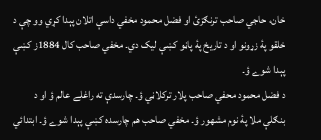خان، حاجي صاحب ترنګزئ او فضل محمود مخفي داسې اتلان پېدا کړي وو چې د خلقو پۀ زړونو او د تاريخ پۀ پاڼو کښې ليک دي۔ مخفي صاحب کال 1884ز کښې پېدا شوے ؤ۔
د فضل محمود محفي صاحب پلار ترکلاڼي ؤ۔ چارسدې ته راغلے عالم ؤ او د بنګلې ملا پۀ نوم مشهور ؤ۔ مخفي صاحب هم چارسده کښې پېدا شوے ؤ۔ ابتدائي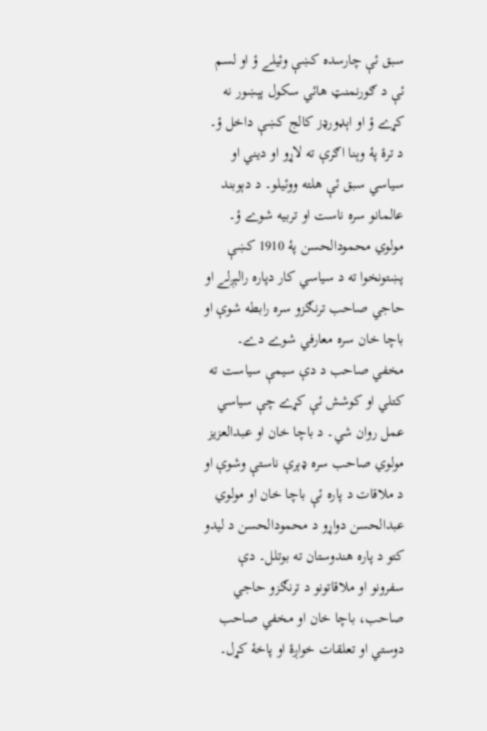سبق ئې چارسده کښې وئيلے ؤ او لسم ئې د ګورنمنټ هائي سکول پېښور نه کړے ؤ او اېډورډز کالج کښې داخل ؤ۔ د ترۀ پۀ وېنا اګرې ته لاړو او ديني او سياسي سبق ئې هلته ووئيلو۔ د دېوبند عالمانو سره ناست او تربيه شوے ؤ۔ مولوي محمودالحسن پۀ 1910 کښې پښتونخوا ته د سياسي کار دپاره رالېږلے او حاجي صاحب ترنګزو سره رابطه شوې او باچا خان سره معارفي شوے دے۔ مخفي صاحب د دې سيمې سياست ته کتلي او کوشش ئې کړے چې سياسي عمل روان شي۔ د باچا خان او عبدالعزيز مولوي صاحب سره ډېرې ناستې وشوې او د ملاقات د پاره ئې باچا خان او مولوي عبدالحسن دواړو د محمودالحسن د ليدو کتو د پاره هندوستان ته بوتلل۔ دې سفرونو او ملاقاتونو د ترنګزو حاجي صاحب، باچا خان او مخفي صاحب دوستي او تعلقات خواږۀ او پاخۀ کړل۔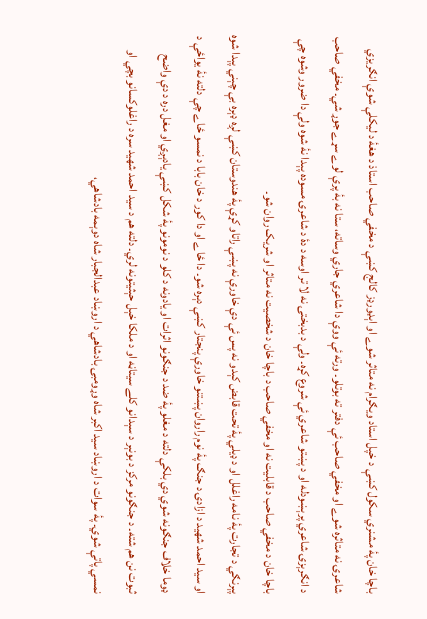باچا خان پۀ مشنري سکول کښې د خپل استاد ويګرام نه متاثر شوے او اېډورډز کالج کښې د مخفي صاحب استاذ د هغۀ د ليکلې شوې انګريزي شاعرۍ نه متاثره شوے او مخفي صاحب ئې دفتر ته بوتلو۔ ورته ئې ووې دا شاعري جاري وساته، ستا نه بۀ پرې لوے سړے جوړ شي۔ مخفي صاحب د انګرېزۍ شاعري پرېښودله او د پښتو شاعري ئې شروع کړه۔ ولې د بدبختۍ نه لا تر اوسه د دۀ د شاعرۍ مسوده پېدا نۀ شوه ولې دا ضرور وشوه چې باچا خان د مخفي صاحب د قابليت نه او مخفي صاحب د باچا خان د شخصيت نه متاثر او شريک روان شو۔
پېرنګي د تجارت پۀ نامه راغلل او د ډيلي پۀ تحت قابض کېدو نه پس ئې دې خاورې نه پښې راتاو کړې پۀ هندوستان کښې لږه ډېره بې چېني پېدا شوه او سيد احمد شهيد د ازادۍ د جنګ پۀ نوم راروان پښتنو خاورې پنجتار کښې دېره شو۔ دا ځاے او دا کور د خان بابا د نمسو ځاے چې دلته نۀ يواځې د ډوما خلاف جنګونه شوي دي بلکې دلته د مغلو پۀ ضد د جنګونو اثرات او يادونه د کلو د نومونو پۀ شکل کښې يادېږي او مغل دره د دې واضح ثبوت نن هم شته۔ د جنګونو مرکز د بونېر د سېدانو کلے سيتاڼه او د ملکا خېل حېثيتونه لري۔ دلته هم د سيد احمد شهيد سره د راغلوکسانو بچي او نمسي پاتې شوي۔ پۀ سوات د اروښاد سيد اکبر شاه وړومبۍ بادشاهي د اروښاد عبدالجبار شاه دوېمه بادشاهي،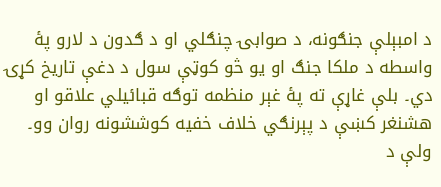د امبېلې جنګونه، د صوابۍ چنګلي او د ګدون د لارو پۀ واسطه د ملکا جنګ او يو څو کوټې سول د دغې تاريخ کړۍ دي۔ بلې غاړې ته پۀ غېر منظمه توګه قبائیلي علاقو او هشنغر کښې د پېرنګي خلاف خفيه کوششونه روان وو۔ ولې د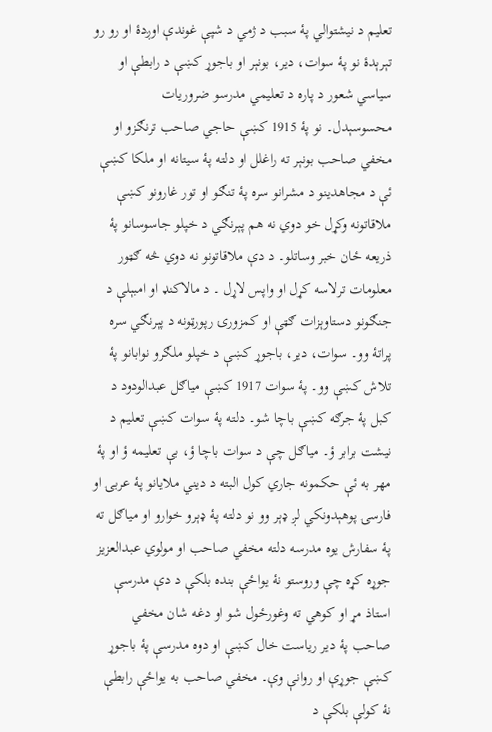تعليم د نيشتوالي پۀ سبب د ژمي د شپې غوندې اوږدۀ او رو رو تېرېدۀ نو پۀ سوات، دير، بونېر او باجوړ کښې د رابطې او سياسي شعور د پاره د تعليمي مدرسو ضروريات محسوسېدل۔ نو پۀ 1915 کښې حاجي صاحب ترنګزو او مخفي صاحب بونېر ته راغلل او دلته پۀ سيتانه او ملکا کښې ئې د مجاهدينو د مشرانو سره پۀ تنګو او تور غارونو کښې ملاقاتونه وکړل خو دوي نه هم پېرنګي د خپلو جاسوسانو پۀ ذريعه ځان خبر وساتلو۔ د دې ملاقاتونو نه دوي څه ګټور معلومات ترلاسه کړل او واپس لاړل ۔ د مالاکنډ او امبېلې د جنګونو دستاوېزات ګټې او کمزورۍ رپورټونه د پېرنګي سره پراتۀ وو۔ سوات، دير، باجوړ کښې د خپلو ملګرو نوابانو پۀ تلاش کښې وو۔ پۀ سوات 1917 کښې مياګل عبدالودود د کبل پۀ جرګه کښې باچا شو۔ دلته پۀ سوات کښې تعليم د نيشت برابر ؤ۔ مياګل چې د سوات باچا ؤ، بې تعليمه ؤ او پۀ مهر به ئې حکمونه جاري کول البته د ديني ملايانو پۀ عربۍ او فارسۍ پوهېدونکي لږ ډېر وو نو دلته پۀ ډېرو خوارو او مياګل ته پۀ سفارش يوه مدرسه دلته مخفي صاحب او مولوي عبدالعزيز جوړه کړه چې وروستو نۀ يواځې بنده بلکې د دې مدرسې استاذ مړ او کوهي ته وغورځول شو او دغه شان مخفي صاحب پۀ دير رياست خال کښې او دوه مدرسې پۀ باجوړ کښې جوړې او روانې وې۔ مخفي صاحب به يواځې رابطې نۀ کولې بلکې د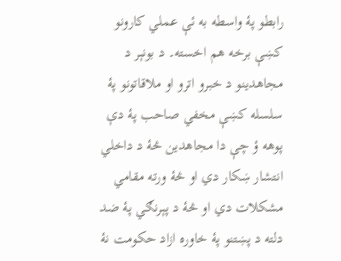رابطو پۀ واسطه به ئې عملي کارونو کښې برخه هم اخسته۔ د بونېر د مجاهدينو د خبرو اترو او ملاقاتونو پۀ سلسله کښې مخفي صاحب پۀ دې پوهه ؤ چې دا مجاهدين څۀ د داخلي انتشار ښکار دي او څۀ ورته مقامي مشکلات دي او څۀ د پېرنګي پۀ ضد دلته د پښتنو پۀ خاوره ازاد حکومت نۀ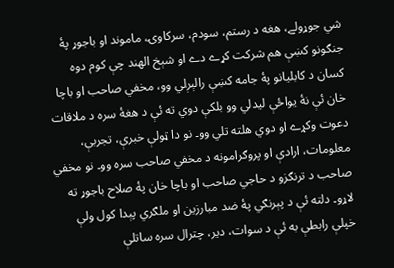شي جوړولے، هغه د رستم، سودم، سرکاوۍ، ماموند او باجوړ پۀ جنګونو کښې هم شرکت کړے دے او شېخ الهند چې کوم دوه کسان د کابليانو پۀ جامه کښې رالېږلي وو، مخفي صاحب او باچا خان ئې نۀ یواځې ليدلي وو بلکې دوي ته ئې د هغۀ سره د ملاقات دعوت وکړے او دوي هلته تلي وو۔ نو دا ټولې خبرې، تجربې، معلومات، ارادې او پروګرامونه د مخفي صاحب سره وو۔ نو مخفي صاحب د ترنګزو د حاجي صاحب او باچا خان پۀ صلاح باجوړ ته لاړو۔ دلته ئې د پېرنګي پۀ ضد مبارزين او ملګري پېدا کول ولې خپلې رابطې به ئې د سوات، دير، چترال سره ساتلې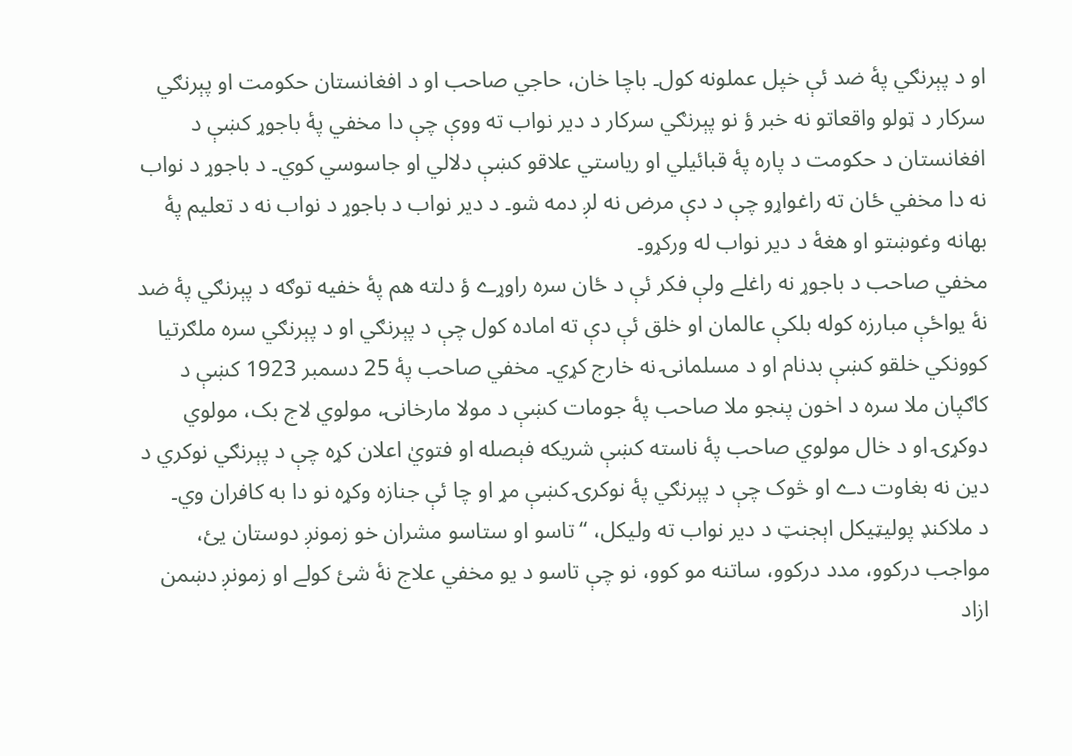او د پېرنګي پۀ ضد ئې خپل عملونه کول۔ باچا خان، حاجي صاحب او د افغانستان حکومت او پېرنګي سرکار د ټولو واقعاتو نه خبر ؤ نو پېرنګي سرکار د دير نواب ته ووې چې دا مخفي پۀ باجوړ کښې د افغانستان د حکومت د پاره پۀ قبائیلي او رياستي علاقو کښې دلالي او جاسوسي کوي۔ د باجوړ د نواب نه دا مخفي ځان ته راغواړو چې د دې مرض نه لږ دمه شو۔ د دير نواب د باجوړ د نواب نه د تعليم پۀ بهانه وغوښتو او هغۀ د دير نواب له ورکړو۔
مخفي صاحب د باجوړ نه راغلے ولې فکر ئې د ځان سره راوړے ؤ دلته هم پۀ خفيه توګه د پېرنګي پۀ ضد نۀ يواځې مبارزه کوله بلکې عالمان او خلق ئې دې ته اماده کول چې د پېرنګي او د پېرنګي سره ملګرتيا کوونکي خلقو کښې بدنام او د مسلمانۍ نه خارج کړي۔ مخفي صاحب پۀ 25 دسمبر 1923 کښې د کاګپان ملا سره د اخون پنجو ملا صاحب پۀ جومات کښې د مولا مارخانۍ، مولوي لاج بک، مولوي دوکړۍ او د خال مولوي صاحب پۀ ناسته کښې شريکه فېصله او فتويٰ اعلان کړه چې د پېرنګي نوکري د دين نه بغاوت دے او څوک چې د پېرنګي پۀ نوکرۍ کښې مړ او چا ئې جنازه وکړه نو دا به کافران وي۔
د ملاکنډ پوليټيکل اېجنټ د دير نواب ته وليکل، “تاسو او ستاسو مشران خو زمونږ دوستان يئ، مواجب درکوو، مدد درکوو، ساتنه مو کوو، نو چې تاسو د يو مخفي علاج نۀ شئ کولے او زمونږ دښمن ازاد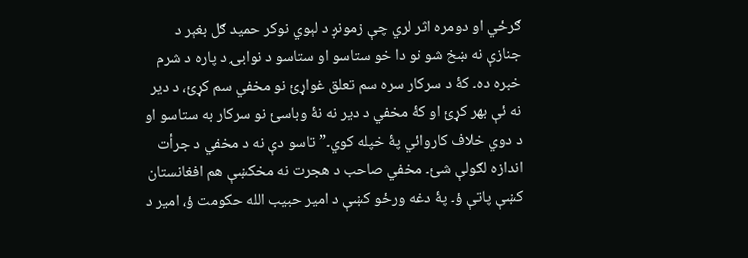ګرځي او دومره اثر لري چې زمونږ د لېوي نوکر حميد ګل بغېر د جنازې نه ښخ شو نو دا خو ستاسو او ستاسو د نوابۍ د پاره د شرم خبره ده۔ کۀ د سرکار سره سم تعلق غواړئ نو مخفي سم کړئ، د دير نه ئې بهر کړئ او کۀ مخفي د دير نه نۀ وباسئ نو سرکار به ستاسو او د دوي خلاف کاروائي پۀ خپله کوي۔” تاسو دې نه د مخفي د جرأت اندازه لګولې شئ۔ مخفي صاحب د هجرت نه مخکښې هم افغانستان کښې پاتې ؤ۔ پۀ دغه ورځو کښې د امير حبيب الله حکومت ؤ، امير د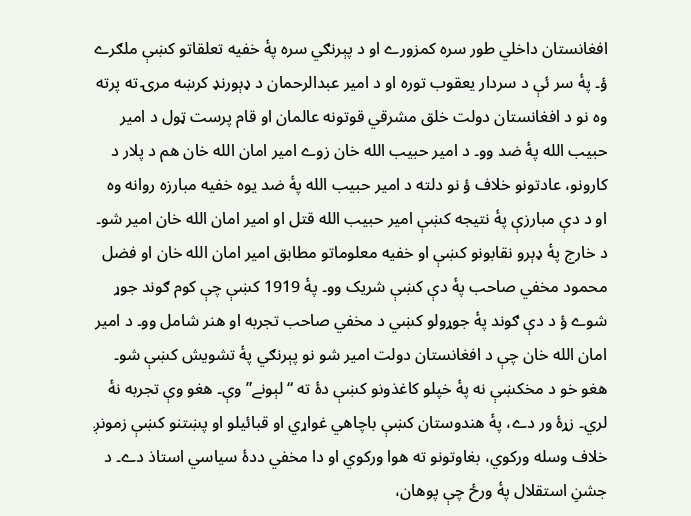افغانستان داخلي طور سره کمزورے او د پېرنګي سره پۀ خفيه تعلقاتو کښې ملګرے ؤ۔ پۀ سر ئې د سردار يعقوب توره او د امير عبدالرحمان د ډېورنډ کرښه مرۍ ته پرته وه نو د افغانستان دولت خلق مشرقي قوتونه عالمان او قام پرست ټول د امير حبيب الله پۀ ضد وو۔ د امير حبيب الله خان زوے امير امان الله خان هم د پلار د کارونو، عادتونو خلاف ؤ نو دلته د امير حبيب الله پۀ ضد يوه خفيه مبارزه روانه وه او د دې مبارزې پۀ نتيجه کښې امير حبيب الله قتل او امير امان الله خان امير شو۔ د خارج پۀ ډېرو نقابونو کښې او خفيه معلوماتو مطابق امير امان الله خان او فضل محمود مخفي صاحب پۀ دې کښې شريک وو۔ پۀ 1919 کښې چې کوم ګوند جوړ شوے ؤ د دې ګوند پۀ جوړولو کښي د مخفي صاحب تجربه او هنر شامل وو۔ د امير امان الله خان چې د افغانستان دولت امير شو نو پېرنګي پۀ تشویش کښې شو۔ هغو خو د مخکښې نه پۀ خپلو کاغذونو کښې دۀ ته “لېونے” وې۔ هغو وې تجربه نۀ لري۔ زړۀ ور دے، پۀ هندوستان کښې باچاهي غواړي او قبائیلو او پښتنو کښې زمونږ خلاف وسله ورکوي، بغاوتونو ته هوا ورکوي او دا مخفي ددۀ سياسي استاذ دے۔ د جشنِ استقلال پۀ ورځ چې پوهان،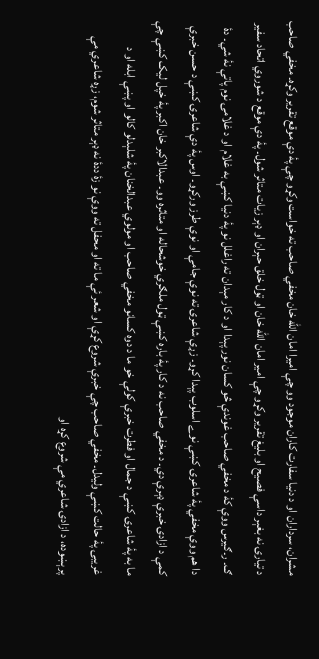مشران، سرداران او د دنيا سفارت کاران موجود وو چې اميرا امان الله خان مخفي صاحب ته خواست وکړو چې پۀ دې موقع تقرير وکړه۔ مخفي صاحب د تيارۍ نه بغېر داسې فصيح او بليغ تقرير وکړو چې امير امان الله خان او ټول خلق حېران او ډېر زيات متاثر شول۔ پۀ دې موقع د شوروي اتحاد سفير ګ۔ ر۔ګيرس ووې کۀ د مخفي صاحب غوندې څو کسان نور پېدا او د کار مېدان ته راغلل نو پۀ دنيا کښې به غلام او د غلامۍ نوم پاتې نۀ شي۔ دۀ دا هم ووې مخفي پۀ شاعرۍ کښې نوے اسلوب پېدا کړو۔ زړې شاعرۍ ته نوې جامې او نوې طرز ورکړو۔ اوس پۀ دې شاعرۍ کښې د حسن خبرې کمې د ازادۍ خبرې ډېرې دي۔ د مخفي صاحب نه د کار پۀ باره کښې ټول ملګري خوشحاله او متاثره وو۔ عبدالاکبر خان اکبر پۀ خپل ليک کښې چې ما به پۀ شاعرۍ کښې د جمال او فطرت خبرې کولې خو ما د دوه کسانو مخفي صاحب او مولوي عبدالخنان پۀ شلېدلو کالو او پښې ابله او د غريبۍ پۀ حالت کښې وليدل۔ مخفي صاحب چې خبرې شروع کړې او شعر ئې ما ته او محفل ته ووې نو زۀ ددۀ نه ډېر متاثر شوم، زړه شاعري مې پرېښوده، د ازادۍ شاعري مې شروع کړه او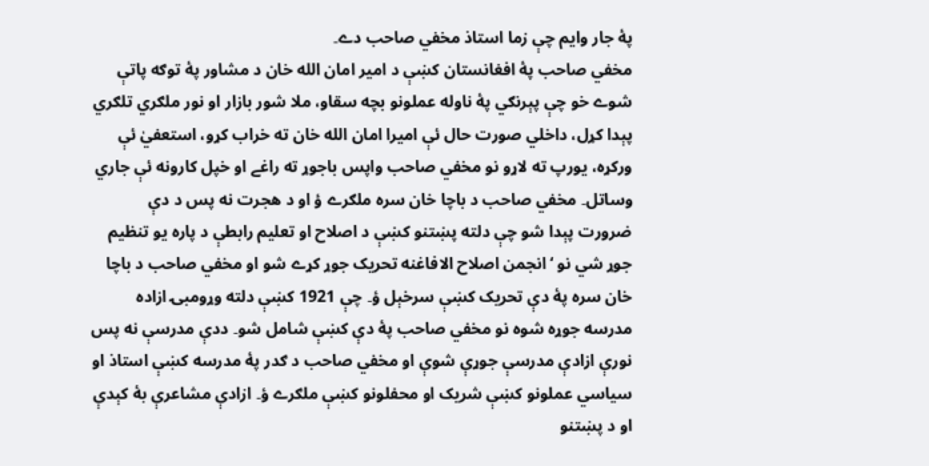پۀ جار وايم چې زما استاذ مخفي صاحب دے۔
مخفي صاحب پۀ افغانستان کښې د امير امان الله خان د مشاور پۀ توګه پاتې شوے خو چې پېرنګي پۀ ناوله عملونو بچه سقاو، ملا شور بازار او نور ملګري تلګري پېدا کړل، داخلي صورت حال ئې اميرا امان الله خان ته خراب کړو، استعفيٰ ئې ورکړه، يورپ ته لاړو نو مخفي صاحب واپس باجوړ ته راغے او خپل کارونه ئې جاري وساتل۔ مخفي صاحب د باچا خان سره ملګرے ؤ او د هجرت نه پس د دې ضرورت پېدا شو چې دلته پښتنو کښې د اصلاح او تعليم رابطې د پاره يو تنظيم جوړ شي نو ‘انجمن اصلاح الافاغنه تحريک جوړ کړے شو او مخفي صاحب د باچا خان سره پۀ دې تحريک کښې سرخېل ؤ۔ چې 1921 کښې دلته وړومبۍ ازاده مدرسه جوړه شوه نو مخفي صاحب پۀ دې کښې شامل شو۔ ددې مدرسې نه پس نورې ازادې مدرسې جوړې شوې او مخفي صاحب د ګدر پۀ مدرسه کښې استاذ او سياسي عملونو کښې شريک او محفلونو کښې ملګرے ؤ۔ ازادې مشاعرې بۀ کېدې او د پښتنو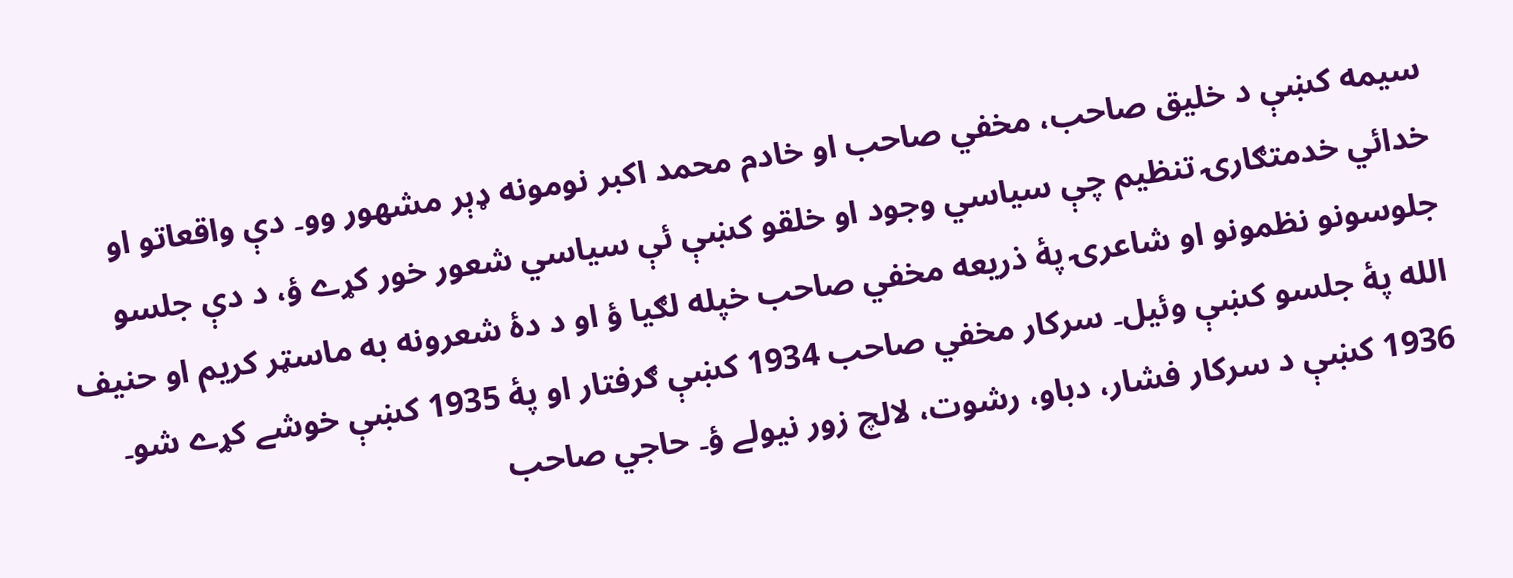سيمه کښې د خليق صاحب، مخفي صاحب او خادم محمد اکبر نومونه ډېر مشهور وو۔ دې واقعاتو او خدائي خدمتګارۍ تنظيم چې سياسي وجود او خلقو کښې ئې سياسي شعور خور کړے ؤ، د دې جلسو جلوسونو نظمونو او شاعرۍ پۀ ذريعه مخفي صاحب خپله لګيا ؤ او د دۀ شعرونه به ماسټر کريم او حنيف الله پۀ جلسو کښې وئيل۔ سرکار مخفي صاحب 1934 کښې ګرفتار او پۀ 1935 کښې خوشے کړے شو۔
1936 کښې د سرکار فشار، دباو، رشوت، لالچ زور نيولے ؤ۔ حاجي صاحب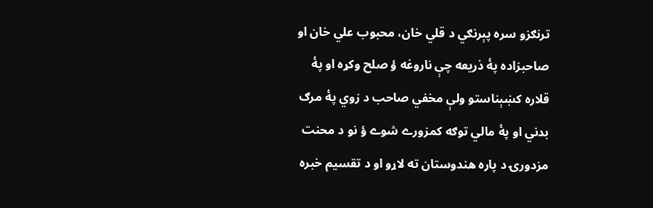ترنګزو سره پېرنګي د قلي خان، محبوب علي خان او صاحبزاده پۀ ذريعه چې ناروغه ؤ صلح وکړه او پۀ قلاره کښېناستو ولې مخفي صاحب د زوي پۀ مرګ بدني او پۀ مالي توګه کمزورے شوے ؤ نو د محنت مزدورۍ د پاره هندوستان ته لاړو او د تقسيم خبره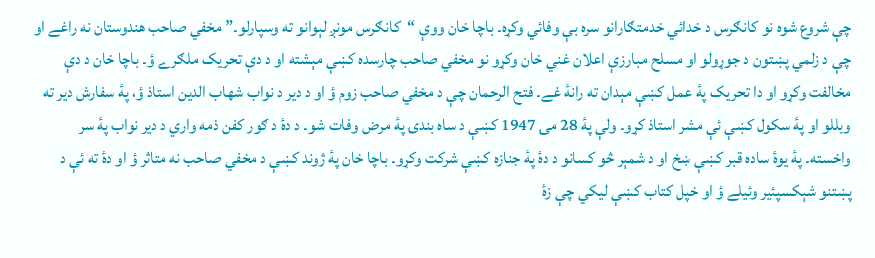چې شروع شوه نو کانګرس د خدائي خدمتګارانو سره بې وفائي وکړه۔ باچا خان ووې “کانګرس مونږ لېوانو ته وسپارلو۔” مخفي صاحب هندوستان نه راغے او چې د زلمي پښتون د جوړولو او مسلح مبارزې اعلان غني خان وکړو نو مخفي صاحب چارسده کښې مېشته او د دې تحريک ملګرے ؤ۔ باچا خان د دې مخالفت وکړو او دا تحريک پۀ عمل کښې مېدان ته رانۀ غے۔ فتح الرحمان چې د مخفي صاحب زوم ؤ او د دير د نواب شهاب الدين استاذ ؤ، پۀ سفارش دیر ته وبللو او پۀ سکول کښې ئې مشر استاذ کړو۔ ولې پۀ 28 مۍ 1947 کښې د ساه بندۍ پۀ مرض وفات شو۔ د دۀ د ګور کفن ذمه واري د دیر نواب پۀ سر واخسته۔ پۀ يوۀ ساده قبر کښې ښخ او د شمېر څو کسانو د دۀ پۀ جنازه کښې شرکت وکړو۔ باچا خان پۀ ژوند کښې د مخفي صاحب نه متاثر ؤ او دۀ ته ئې د پښتنو شېکسپئیر وئيلے ؤ او خپل کتاب کښې ليکي چې زۀ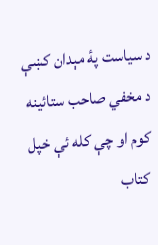د سياست پۀ مېدان کښې د مخفي صاحب ستائینه کوم او چې کله ئې خپل کتاب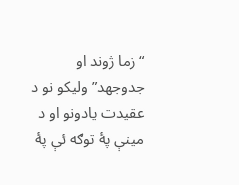“زما ژوند او جدوجهد” وليکو نو د عقيدت يادونو او د مينې پۀ توګه ئې پۀ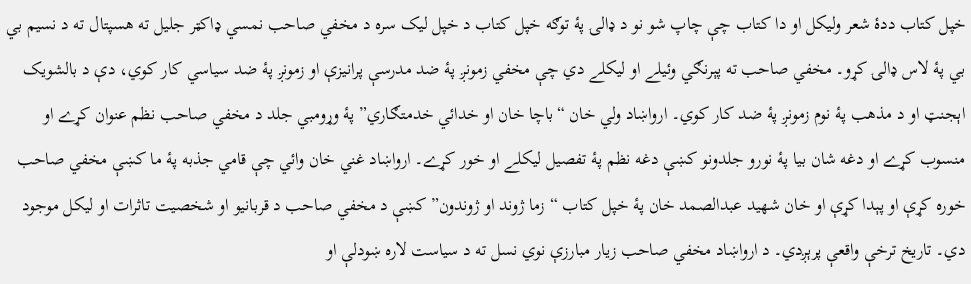خپل کتاب ددۀ شعر وليکل او دا کتاب چې چاپ شو نو د ډالۍ پۀ توګه خپل کتاب د خپل ليک سره د مخفي صاحب نمسي ډاکټر جليل ته هسپتال ته د نسيم بي بي پۀ لاس ډالۍ کړو۔ مخفي صاحب ته پېرنګي وئيلے او ليکلے دي چې مخفي زمونږ پۀ ضد مدرسې پرانیزې او زمونږ پۀ ضد سياسي کار کوي، دې د بالشويک اېجنټ او د مذهب پۀ نوم زمونږ پۀ ضد کار کوي۔ ارواښاد ولي خان “باچا خان او خدائي خدمتګاري” پۀ وړومبي جلد د مخفي صاحب نظم عنوان کړے او منسوب کړے او دغه شان بيا پۀ نورو جلدونو کښې دغه نظم پۀ تفصيل ليکلے او خور کړے۔ ارواښاد غني خان وائي چې قامي جذبه پۀ ما کښې مخفي صاحب خوره کړې او پېدا کړې او خان شهيد عبدالصمد خان پۀ خپل کتاب “زما ژوند او ژوندون” کښې د مخفي صاحب د قربانیو او شخصيت تاثرات او ليکل موجود دي۔ تاريخ ترخې واقعې پرېږدي۔ د ارواښاد مخفي صاحب زيار مبارزې نوي نسل ته د سياست لاره ښودلې او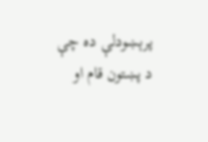پرېښودلې ده چې د پښتون قام او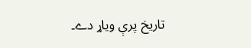تاريخ پرې وياړ دے۔